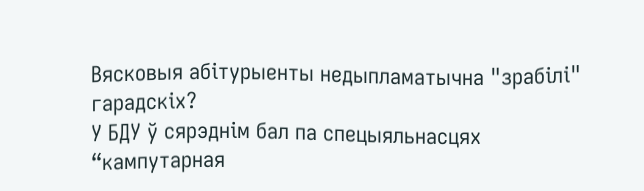Вясковыя абітурыенты недыпламатычна "зрабілі" гарадскіх?
У БДУ ў сярэднім бал па спецыяльнасцях “кампутарная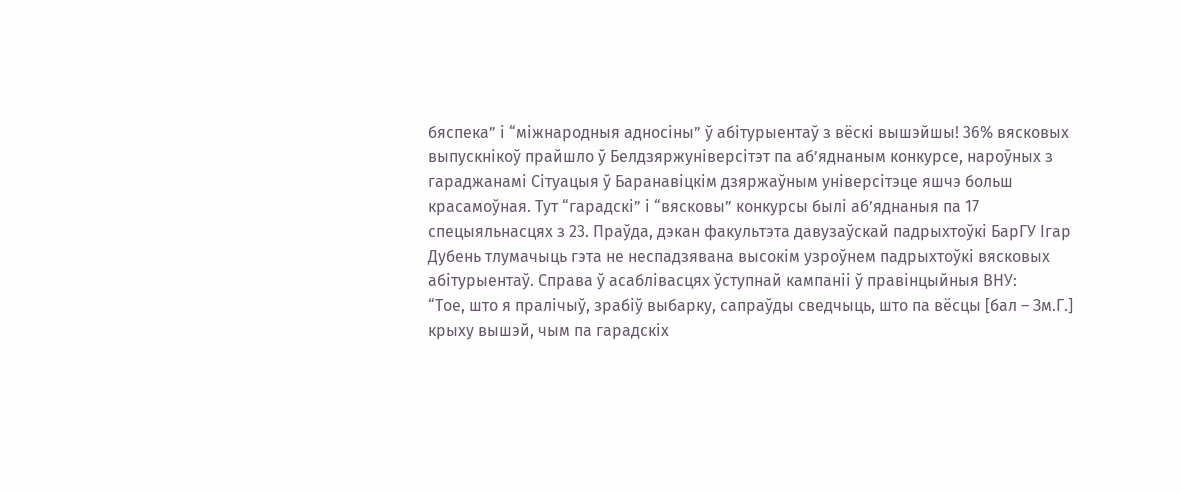бяспека” і “міжнародныя адносіны” ў абітурыентаў з вёскі вышэйшы! 36% вясковых выпускнікоў прайшло ў Белдзяржуніверсітэт па аб’яднаным конкурсе, нароўных з гараджанамі Сітуацыя ў Баранавіцкім дзяржаўным універсітэце яшчэ больш красамоўная. Тут “гарадскі” і “вясковы” конкурсы былі аб’яднаныя па 17 спецыяльнасцях з 23. Праўда, дэкан факультэта давузаўскай падрыхтоўкі БарГУ Ігар Дубень тлумачыць гэта не неспадзявана высокім узроўнем падрыхтоўкі вясковых абітурыентаў. Справа ў асаблівасцях ўступнай кампаніі ў правінцыйныя ВНУ:
“Тое, што я пралічыў, зрабіў выбарку, сапраўды сведчыць, што па вёсцы [бал – Зм.Г.] крыху вышэй, чым па гарадскіх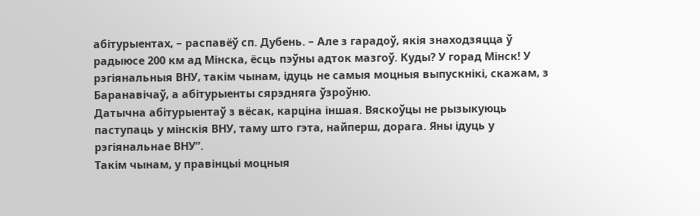абітурыентах, – распавёў сп. Дубень. – Але з гарадоў, якія знаходзяцца ў радыюсе 200 км ад Мінска, ёсць пэўны адток мазгоў. Куды? У горад Мінск! У рэгіянальныя ВНУ, такім чынам, ідуць не самыя моцныя выпускнікі, скажам, з Баранавічаў, а абітурыенты сярэдняга ўзроўню.
Датычна абітурыентаў з вёсак, карціна іншая. Вяскоўцы не рызыкуюць паступаць у мінскія ВНУ, таму што гэта, найперш, дорага. Яны ідуць у рэгіянальнае ВНУ”.
Такім чынам, у правінцыі моцныя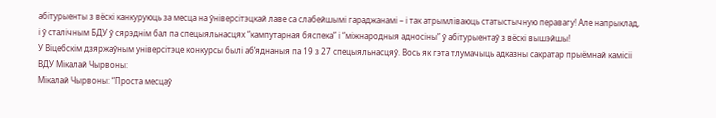абітурыенты з вёскі канкуруюць за месца на ўніверсітэцкай лаве са слабейшымі гараджанамі – і так атрымліваюць статыстычную перавагу! Але напрыклад, і ў сталічным БДУ ў сярэднім бал па спецыяльнасцях “кампутарная бяспека” і “міжнародныя адносіны” ў абітурыентаў з вёскі вышэйшы!
У Віцебскім дзяржаўным універсітэце конкурсы былі аб’яднаныя па 19 з 27 спецыяльнасцяў. Вось як гэта тлумачыць адказны сакратар прыёмнай камісіі ВДУ Мікалай Чырвоны:
Мікалай Чырвоны: “Проста месцаў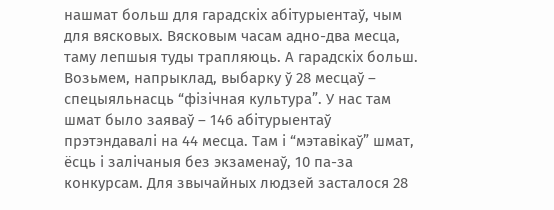нашмат больш для гарадскіх абітурыентаў, чым для вясковых. Вясковым часам адно-два месца, таму лепшыя туды трапляюць. А гарадскіх больш. Возьмем, напрыклад, выбарку ў 28 месцаў – спецыяльнасць “фізічная культура”. У нас там шмат было заяваў – 146 абітурыентаў прэтэндавалі на 44 месца. Там і “мэтавікаў” шмат, ёсць і залічаныя без экзаменаў, 10 па-за конкурсам. Для звычайных людзей засталося 28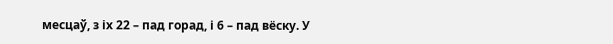месцаў, з іх 22 – пад горад, і 6 – пад вёску. У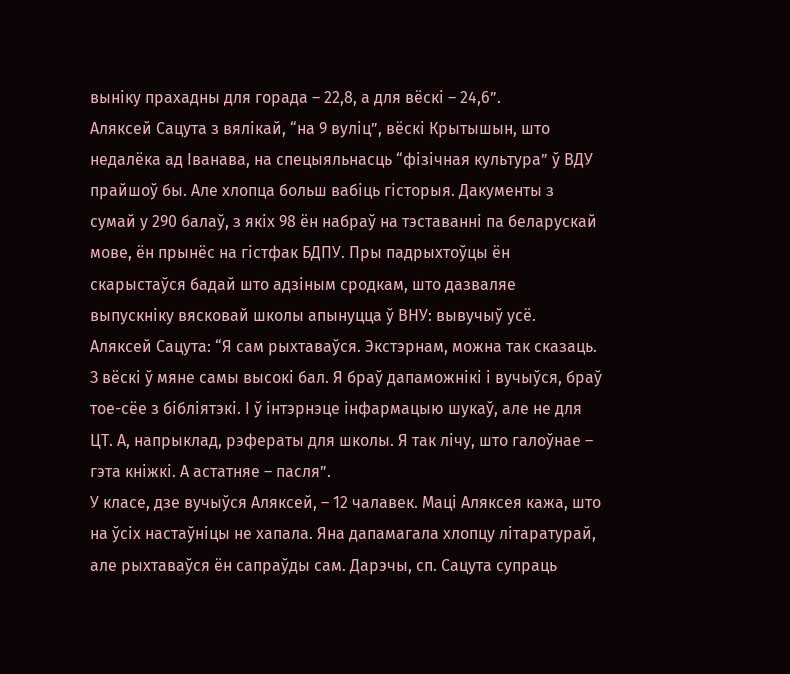выніку прахадны для горада – 22,8, а для вёскі – 24,6”.
Аляксей Сацута з вялікай, “на 9 вуліц”, вёскі Крытышын, што недалёка ад Іванава, на спецыяльнасць “фізічная культура” ў ВДУ прайшоў бы. Але хлопца больш вабіць гісторыя. Дакументы з сумай у 290 балаў, з якіх 98 ён набраў на тэставанні па беларускай мове, ён прынёс на гістфак БДПУ. Пры падрыхтоўцы ён скарыстаўся бадай што адзіным сродкам, што дазваляе выпускніку вясковай школы апынуцца ў ВНУ: вывучыў усё.
Аляксей Сацута: “Я сам рыхтаваўся. Экстэрнам, можна так сказаць. З вёскі ў мяне самы высокі бал. Я браў дапаможнікі і вучыўся, браў тое-сёе з бібліятэкі. І ў інтэрнэце інфармацыю шукаў, але не для ЦТ. А, напрыклад, рэфераты для школы. Я так лічу, што галоўнае – гэта кніжкі. А астатняе – пасля”.
У класе, дзе вучыўся Аляксей, – 12 чалавек. Маці Аляксея кажа, што на ўсіх настаўніцы не хапала. Яна дапамагала хлопцу літаратурай, але рыхтаваўся ён сапраўды сам. Дарэчы, сп. Сацута супраць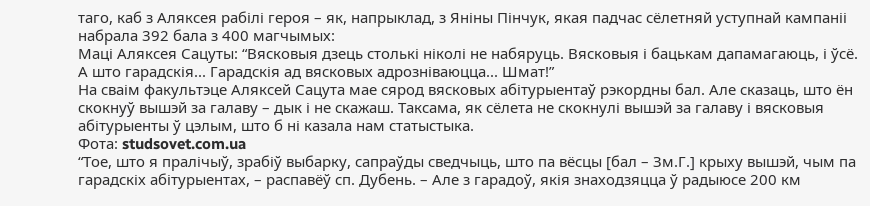таго, каб з Аляксея рабілі героя – як, напрыклад, з Яніны Пінчук, якая падчас сёлетняй уступнай кампаніі набрала 392 бала з 400 магчымых:
Маці Аляксея Сацуты: “Вясковыя дзець столькі ніколі не набяруць. Вясковыя і бацькам дапамагаюць, і ўсё. А што гарадскія... Гарадскія ад вясковых адрозніваюцца... Шмат!”
На сваім факультэце Аляксей Сацута мае сярод вясковых абітурыентаў рэкордны бал. Але сказаць, што ён скокнуў вышэй за галаву – дык і не скажаш. Таксама, як сёлета не скокнулі вышэй за галаву і вясковыя абітурыенты ў цэлым, што б ні казала нам статыстыка.
Фота: studsovet.com.ua
“Тое, што я пралічыў, зрабіў выбарку, сапраўды сведчыць, што па вёсцы [бал – Зм.Г.] крыху вышэй, чым па гарадскіх абітурыентах, – распавёў сп. Дубень. – Але з гарадоў, якія знаходзяцца ў радыюсе 200 км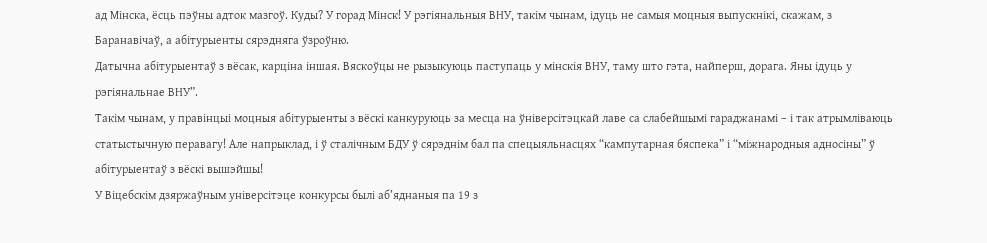ад Мінска, ёсць пэўны адток мазгоў. Куды? У горад Мінск! У рэгіянальныя ВНУ, такім чынам, ідуць не самыя моцныя выпускнікі, скажам, з Баранавічаў, а абітурыенты сярэдняга ўзроўню.
Датычна абітурыентаў з вёсак, карціна іншая. Вяскоўцы не рызыкуюць паступаць у мінскія ВНУ, таму што гэта, найперш, дорага. Яны ідуць у рэгіянальнае ВНУ”.
Такім чынам, у правінцыі моцныя абітурыенты з вёскі канкуруюць за месца на ўніверсітэцкай лаве са слабейшымі гараджанамі – і так атрымліваюць статыстычную перавагу! Але напрыклад, і ў сталічным БДУ ў сярэднім бал па спецыяльнасцях “кампутарная бяспека” і “міжнародныя адносіны” ў абітурыентаў з вёскі вышэйшы!
У Віцебскім дзяржаўным універсітэце конкурсы былі аб’яднаныя па 19 з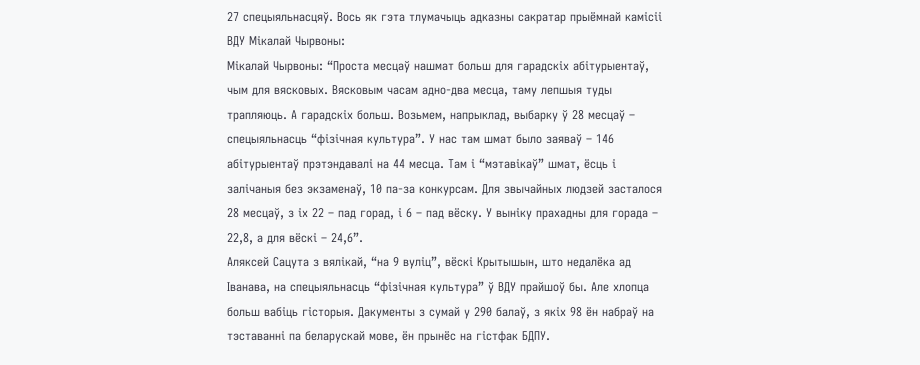27 спецыяльнасцяў. Вось як гэта тлумачыць адказны сакратар прыёмнай камісіі ВДУ Мікалай Чырвоны:
Мікалай Чырвоны: “Проста месцаў нашмат больш для гарадскіх абітурыентаў, чым для вясковых. Вясковым часам адно-два месца, таму лепшыя туды трапляюць. А гарадскіх больш. Возьмем, напрыклад, выбарку ў 28 месцаў – спецыяльнасць “фізічная культура”. У нас там шмат было заяваў – 146 абітурыентаў прэтэндавалі на 44 месца. Там і “мэтавікаў” шмат, ёсць і залічаныя без экзаменаў, 10 па-за конкурсам. Для звычайных людзей засталося 28 месцаў, з іх 22 – пад горад, і 6 – пад вёску. У выніку прахадны для горада – 22,8, а для вёскі – 24,6”.
Аляксей Сацута з вялікай, “на 9 вуліц”, вёскі Крытышын, што недалёка ад Іванава, на спецыяльнасць “фізічная культура” ў ВДУ прайшоў бы. Але хлопца больш вабіць гісторыя. Дакументы з сумай у 290 балаў, з якіх 98 ён набраў на тэставанні па беларускай мове, ён прынёс на гістфак БДПУ.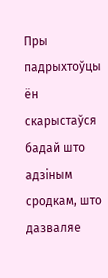Пры падрыхтоўцы ён скарыстаўся бадай што адзіным сродкам, што дазваляе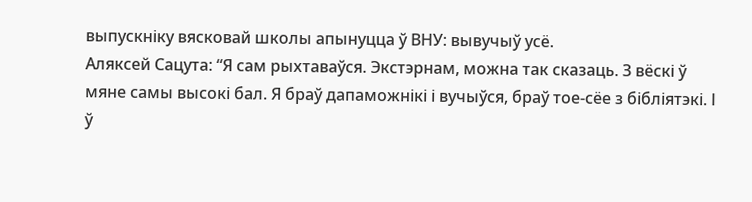выпускніку вясковай школы апынуцца ў ВНУ: вывучыў усё.
Аляксей Сацута: “Я сам рыхтаваўся. Экстэрнам, можна так сказаць. З вёскі ў мяне самы высокі бал. Я браў дапаможнікі і вучыўся, браў тое-сёе з бібліятэкі. І ў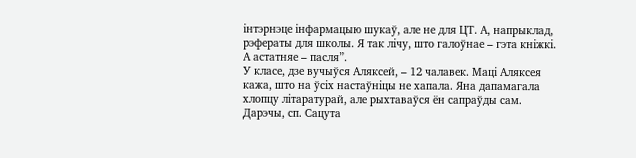інтэрнэце інфармацыю шукаў, але не для ЦТ. А, напрыклад, рэфераты для школы. Я так лічу, што галоўнае – гэта кніжкі. А астатняе – пасля”.
У класе, дзе вучыўся Аляксей, – 12 чалавек. Маці Аляксея кажа, што на ўсіх настаўніцы не хапала. Яна дапамагала хлопцу літаратурай, але рыхтаваўся ён сапраўды сам. Дарэчы, сп. Сацута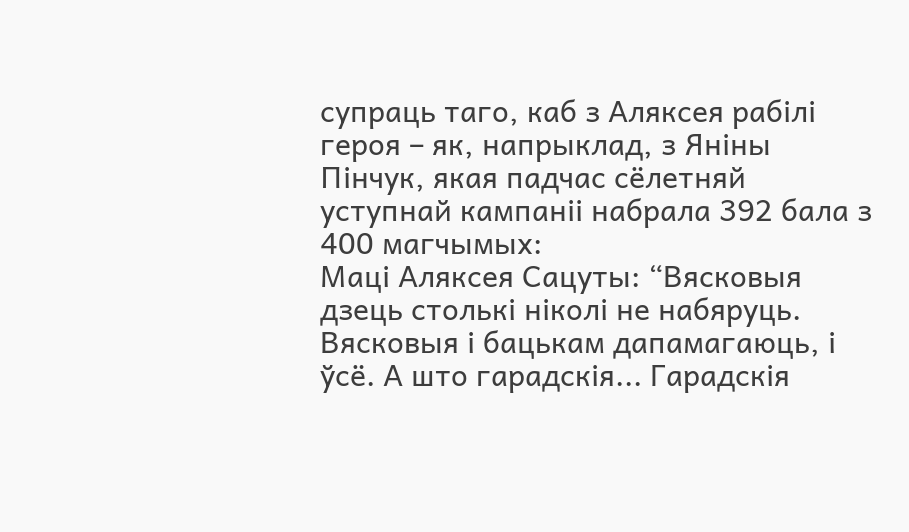супраць таго, каб з Аляксея рабілі героя – як, напрыклад, з Яніны Пінчук, якая падчас сёлетняй уступнай кампаніі набрала 392 бала з 400 магчымых:
Маці Аляксея Сацуты: “Вясковыя дзець столькі ніколі не набяруць. Вясковыя і бацькам дапамагаюць, і ўсё. А што гарадскія... Гарадскія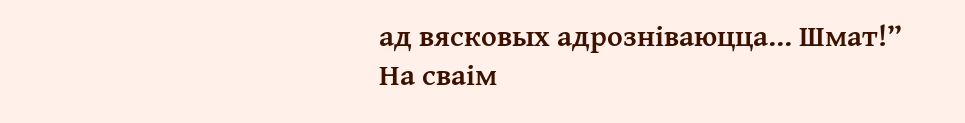ад вясковых адрозніваюцца... Шмат!”
На сваім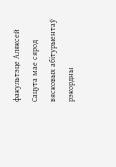факультэце Аляксей Сацута мае сярод вясковых абітурыентаў рэкордны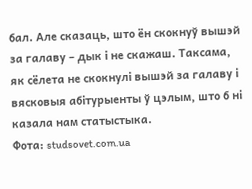бал. Але сказаць, што ён скокнуў вышэй за галаву – дык і не скажаш. Таксама, як сёлета не скокнулі вышэй за галаву і вясковыя абітурыенты ў цэлым, што б ні казала нам статыстыка.
Фота: studsovet.com.ua